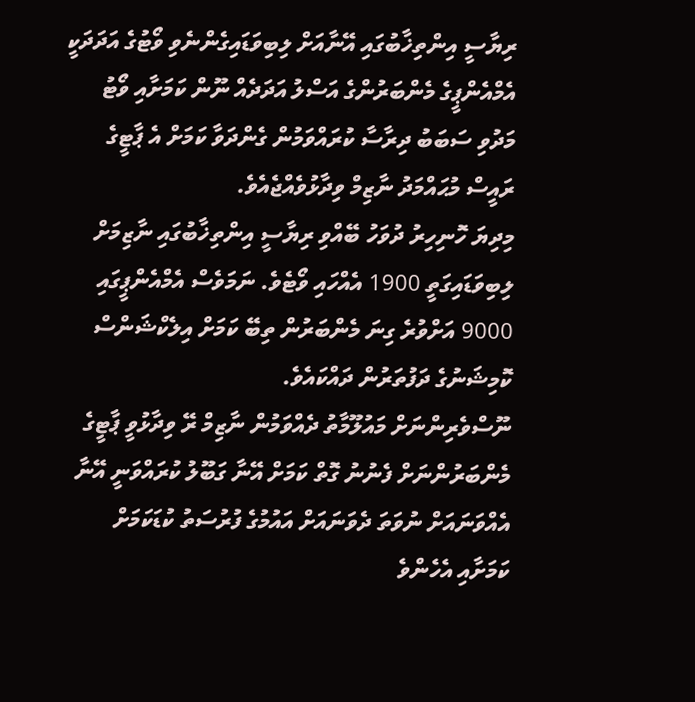ރިޔާސީ އިންތިޚާބުގައި އޭނާއަށް ލިބިވަޑައިގެންނެވި ވޯޓުގެ އަދަދަކީ އެމްއެންޕީގެ މެންބަރުންގެ އަސްލު އަދަދެއް ނޫން ކަމަށާއި ވޯޓު މަދުވި ސަބަބު ދިރާސާ ކުރައްވަމުން ގެންދަވާ ކަމަށް އެ ޕާޓީގެ ރައީސް މުޙައްމަދު ނާޒިމް ވިދާޅުވެއްޖެއެވެ.
މިދިޔަ ހޮނިހިރު ދުވަހު ބޭއްވި ރިޔާސީ އިންތިޚާބުގައި ނާޒިމަށް ލިބިވަޑައިގަތީ 1900 އެއްހައި ވޯޓެވެ. ނަމަވެސް އެމްއެންޕީގައި 9000 އަށްވުރެ ގިނަ މެންބަރުން ތިބޭ ކަމަށް އިލެކްޝަންސް ކޮމިޝަނުގެ ދަފުތަރުން ދައްކައެވެ.
ނޫސްވެރިންނަށް މައުލޫމާތު ދެއްވަމުން ނާޒިމް ރޭ ވިދާޅުވީ ޕާޓީގެ މެންބަރުންނަށް ފެނުނު ގޮތް ކަމަށް އޭނާ ގަބޫލު ކުރައްވަނީ އޭނާ އެއްވަނައަށް ނުވަތަ ދެވަނައަށް އައުމުގެ ފުރުސަތު ކުޑަކަމަށް ކަމަށާއި އެހެންވެ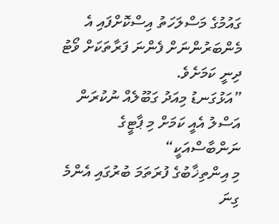ގައުމުގެ މަސްލަހަތު އިސްކޮށްފައި އެ މެންބަރުންނަށް ފެންނަ ފަރާތަކަށް ވޯޓު ދިނީ ކަމަށެވެ.
”އަޅުގަނޑު މިއަދު ގަބޫލެއް ނުކުރަން އަސްލު އެއީ ކަމަށް މި ޕާޓީގެ ނަންބާސްއަކީ“
މި އިންތިޚާބުގެ ފުރަތަމަ ބުރުގައި އެންމެ ގިނަ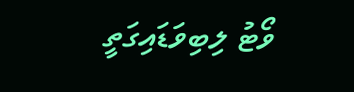ވޯޓު ލިބިވަޑައިގަތީ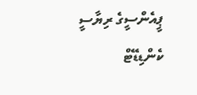ޕީއެންސީގެ ރިޔާސީ ކެންޑިޑޭޓް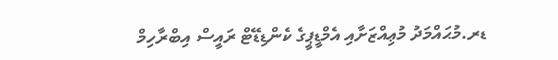ޑރ.މުޙައްމަދު މުޢިއްޒަށާއި އެމްޑީޕީގެ ކެންޑިޑޭޓް ރައީސް އިބްރާހިމް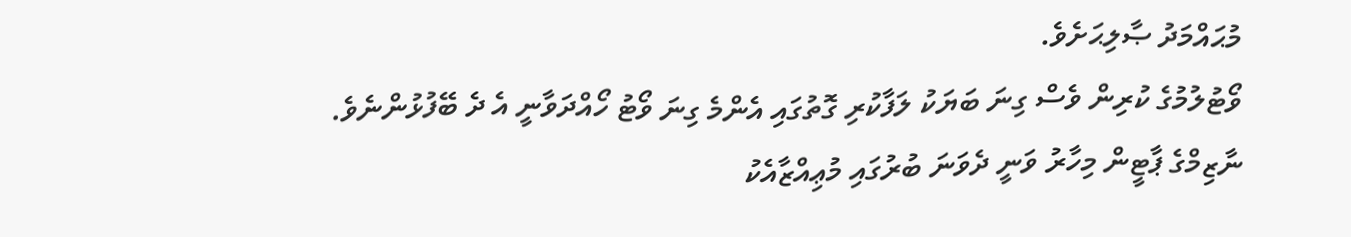މުޙައްމަދު ޞާލިޙަށެވެ.
ވޯޓުލުމުގެ ކުރިން ވެސް ގިނަ ބަޔަކު ލަފާކުރި ގޮތުގައި އެންމެ ގިނަ ވޯޓު ހޯއްދަވާނީ އެ ދެ ބޭފުޅުންނެވެ.
ނާޒިމްގެ ޕާޓީން މިހާރު ވަނީ ދެވަނަ ބުރުގައި މުޢިއްޒާއެކު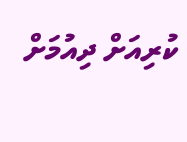ކުރިއަށް ދިއުމަށް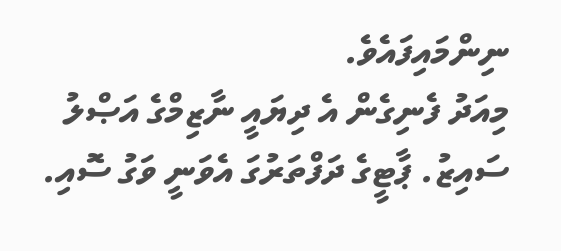ނިންމައިފައެވެ.
މިއަދު ފެނިގެން އެ ދިޔައީ ނާޒިމްގެ އަޞްލު ސައިޒު. ޕާޓީގެ ދަފްތަރުގަ އެވަނީ ވަގު ސޮއި.